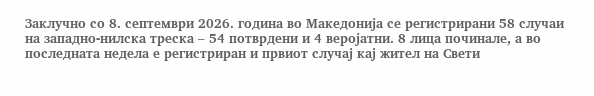Заклучно со 8. септември 2026. година во Македонија се регистрирани 58 случаи на западно-нилска треска – 54 потврдени и 4 веројатни. 8 лица починале, а во последната недела е регистриран и првиот случај кај жител на Свети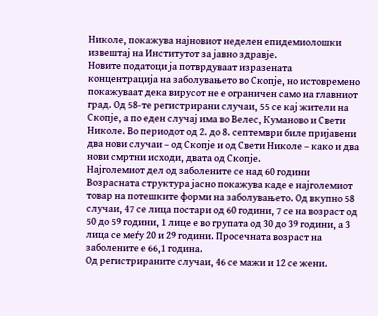Николе, покажува најновиот неделен епидемиолошки извештај на Институтот за јавно здравје.
Новите податоци ја потврдуваат изразената концентрација на заболувањето во Скопје, но истовремено покажуваат дека вирусот не е ограничен само на главниот град. Од 58-те регистрирани случаи, 55 се кај жители на Скопје, а по еден случај има во Велес, Куманово и Свети Николе. Во периодот од 2. до 8. септември биле пријавени два нови случаи – од Скопје и од Свети Николе – како и два нови смртни исходи, двата од Скопје.
Најголемиот дел од заболените се над 60 години
Возрасната структура јасно покажува каде е најголемиот товар на потешките форми на заболувањето. Од вкупно 58 случаи, 47 се лица постари од 60 години, 7 се на возраст од 50 до 59 години, 1 лице е во групата од 30 до 39 години, а 3 лица се меѓу 20 и 29 години. Просечната возраст на заболените е 66,1 година.
Од регистрираните случаи, 46 се мажи и 12 се жени.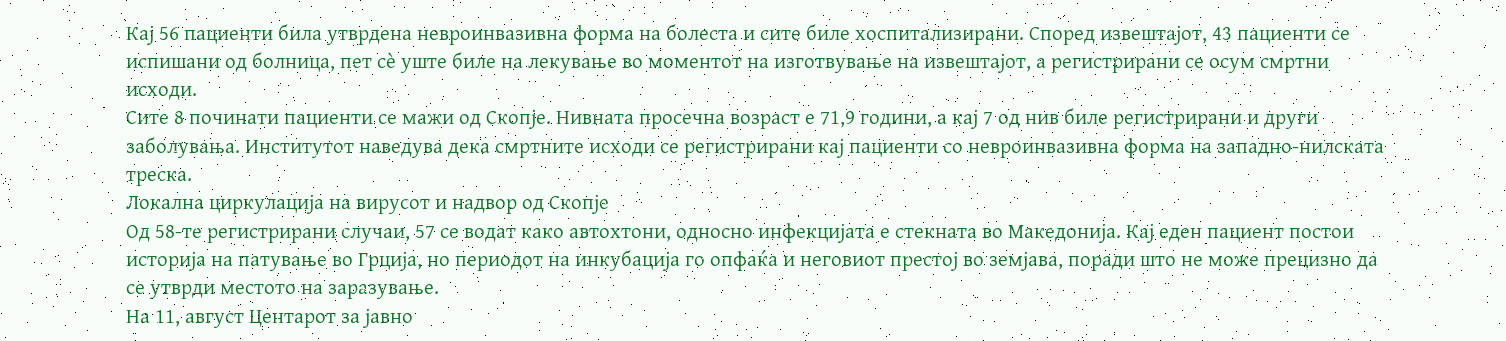Кај 56 пациенти била утврдена невроинвазивна форма на болеста и сите биле хоспитализирани. Според извештајот, 43 пациенти се испишани од болница, пет сè уште биле на лекување во моментот на изготвување на извештајот, а регистрирани се осум смртни исходи.
Сите 8 починати пациенти се мажи од Скопје. Нивната просечна возраст е 71,9 години, а кај 7 од нив биле регистрирани и други заболувања. Институтот наведува дека смртните исходи се регистрирани кај пациенти со невроинвазивна форма на западно-нилската треска.
Локална циркулација на вирусот и надвор од Скопје
Од 58-те регистрирани случаи, 57 се водат како автохтони, односно инфекцијата е стекната во Македонија. Кај еден пациент постои историја на патување во Грција, но периодот на инкубација го опфаќа и неговиот престој во земјава, поради што не може прецизно да се утврди местото на заразување.
На 11, август Центарот за јавно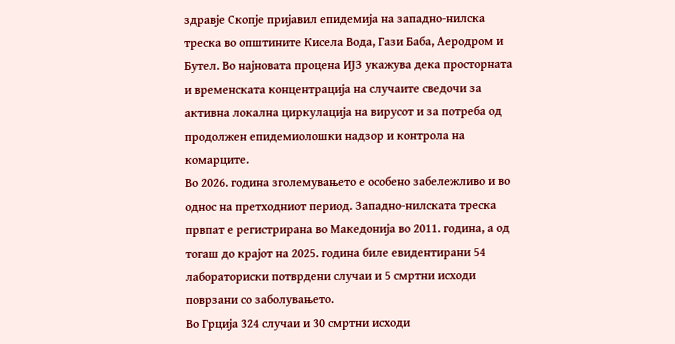здравје Скопје пријавил епидемија на западно-нилска треска во општините Кисела Вода, Гази Баба, Аеродром и Бутел. Во најновата процена ИЈЗ укажува дека просторната и временската концентрација на случаите сведочи за активна локална циркулација на вирусот и за потреба од продолжен епидемиолошки надзор и контрола на комарците.
Во 2026. година зголемувањето е особено забележливо и во однос на претходниот период. Западно-нилската треска првпат е регистрирана во Македонија во 2011. година, а од тогаш до крајот на 2025. година биле евидентирани 54 лабораториски потврдени случаи и 5 смртни исходи поврзани со заболувањето.
Во Грција 324 случаи и 30 смртни исходи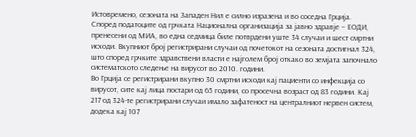Истовремено, сезоната на Западен Нил е силно изразена и во соседна Грција. Според податоците од грчката Национална организација за јавно здравје – ЕОДИ, пренесени од МИА, во една седмица биле потврдени уште 34 случаи и шест смртни исходи. Вкупниот број регистрирани случаи од почетокот на сезоната достигнал 324, што според грчките здравствени власти е најголем број откако во земјата започнало систематското следење на вирусот во 2010. години.
Во Грција се регистрирани вкупно 30 смртни исходи кај пациенти со инфекција со вирусот, сите кај лица постари од 65 години, со просечна возраст од 83 години. Кај 217 од 324-те регистрирани случаи имало зафатеност на централниот нервен систем, додека кај 107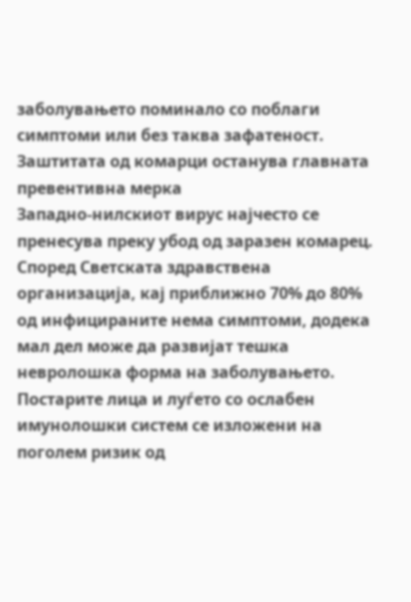заболувањето поминало со поблаги симптоми или без таква зафатеност.
Заштитата од комарци останува главната превентивна мерка
Западно-нилскиот вирус најчесто се пренесува преку убод од заразен комарец. Според Светската здравствена организација, кај приближно 70% до 80% од инфицираните нема симптоми, додека мал дел може да развијат тешка невролошка форма на заболувањето. Постарите лица и луѓето со ослабен имунолошки систем се изложени на поголем ризик од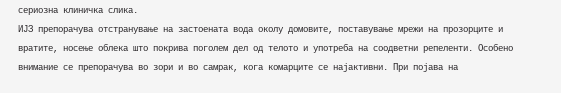сериозна клиничка слика.
ИЈЗ препорачува отстранување на застоената вода околу домовите, поставување мрежи на прозорците и вратите, носење облека што покрива поголем дел од телото и употреба на соодветни репеленти. Особено внимание се препорачува во зори и во самрак, кога комарците се најактивни. При појава на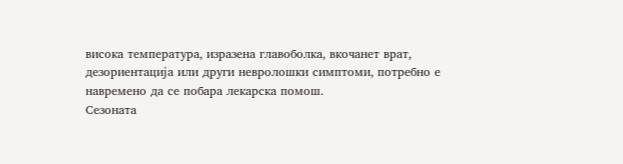висока температура, изразена главоболка, вкочанет врат, дезориентација или други невролошки симптоми, потребно е навремено да се побара лекарска помош.
Сезоната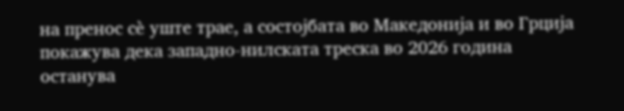на пренос сè уште трае, а состојбата во Македонија и во Грција покажува дека западно-нилската треска во 2026 година останува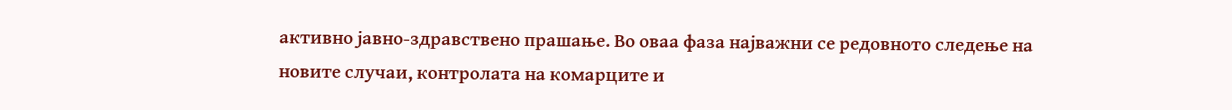активно јавно-здравствено прашање. Во оваа фаза најважни се редовното следење на новите случаи, контролата на комарците и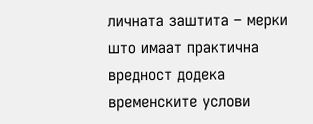личната заштита – мерки што имаат практична вредност додека временските услови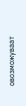овозможуваат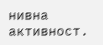нивна активност.